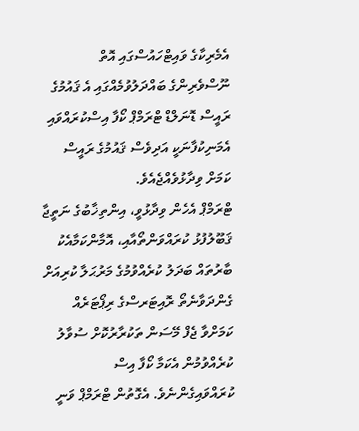އެމެރިކާގެ ވައިޓްހައުސްގައި އޮތް ނޫސްވެރިންގެ ބައްދަލުވުމެއްގައި އެ ޤައުމުގެ ރައީސް ޑޮނަލްޑް ޓްރަމްޕް ކޯފާ އިސްކުރައްވައި އެމަނިކުފާނަކީ އަދިވެސް ޤައުމުގެ ރައީސް ކަމަށް ވިދާޅުވެއްޖެއެވެ.
ޓްރަމްޕް އެހެން ވިދާޅުވީ، އިންތިޚާބުގެ ނަތީޖާ ޤަބޫލުފުޅު ކުރައްވަންތޯއާއި، އޮމާންކަމާއެކު ބާރުތައް ބަދަލު ކުރެއްވުމުގެ މަރުޙަލާ ކުރިއަށް ގެންދަވާނެތޯ ރޮއިޓަރސްގެ ރިޕޯޓަރެއް ކަމަށްވާ ޖެފް މޭސަން ތަކުރާރުކޮށް ސުވާލު ކުރެއްވުމުން އެކަމާ ކޯފާ އިސް ކުރައްވައިގެންނެވެ. އެގޮތުން ޓްރަމްޕް ވަނީ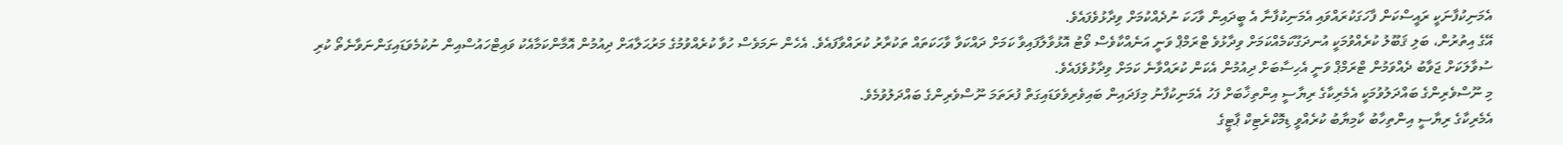އެމަނިކުފާނަކީ ރައީސްކަން ފާހަގަކުރައްވައި އެމަނިކުފާނާ އެ ބީދައިން ވާހަކަ ނުދެއްކުމަށް ވިދާޅުވެފައެވެ.
އޭގެ އިތުރުން، ބަލި ޤަބޫލު ކުރެއްވުމަކީ އުނދަގޫކަމެއްކަމަށް ވިދާޅުވެ ޓްރަމްޕް ވަނީ އަނެއްކާވެސް ވޯޓު އޮޅުވާލާފައިވާ ކަމަށް ދައްކަވާ ވާހަކަތައް ތަކުރާރު ކުރައްވާފައެވެ. އެހެން ނަމަވެސް ހުވާ ކުރެއްވުމުގެ މަރުޙަލާއަށް ދިއުމުން އޮމާންކަމާއެކު ވައިޓްހައުސްއިން ނުކުމެވަޑައިގަންނަވާނެތޯ ކުރި ސުވާލަކަށް ޖަވާބު ދެއްވަމުން ޓްރަމްޕް ވަނީ އެހިސާބަށް ދިއުމުން އެކަން ކުރައްވާނެ ކަމަށް ވިދާޅުވެފައެވެ.
މި ނޫސްވެރިންގެ ބައްދަލުވުމަކީ އެމެރިކާގެ ރިޔާސީ އިންތިޚާބަށް ފަހު އެމަނިކުފާނު މިފަދައިން ބައިވެރިވެވަޑައިގަތް ފުރަތަމަ ނޫސްވެރިންގެ ބައްދަލުވުމެވެ.
އެމެރިކާގެ ރިޔާސީ އިންތިހާބު ކާމިޔާބު ކުރެއްވީ ޑިމޮކްރެޓިކް ޕާޓީގެ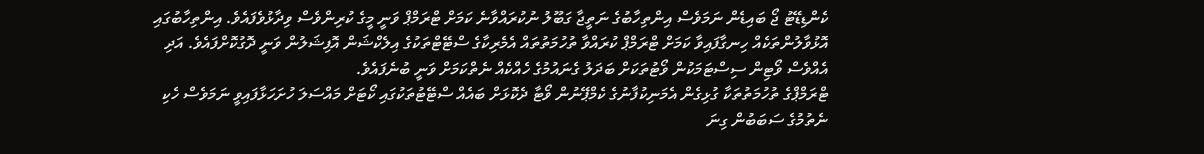ކެންޑިޑޭޓު ޖޯ ބައިޑެން ނަމަވެސް އިންތިހާބުގެ ނަތީޖާ ގަބޫލު ނުކުރައްވާނެ ކަމަށް ޓްރަމްޕް ވަނީ މީގެ ކުރިންވެސް ވިދާޅުވެފައެވެ. އިންތިހާބުގައި އޮޅުވާލުންތަކެއް ހިނގާފައިވާ ކަމަށް ޓްރަމްޕް ކުރައްވާ ތުހުމަތުތައް އެމެރިކާގެ ސްޓޭޓްތަކުގެ އިލެކްޝަން އޮފިޝަލުން ވަނީ ދޮގުކޮށްފައެވެ. އަދި އެއްވެސް ވޯޓިން ސިސްޓަމަކުން ވޯޓުތަކަށް ބަދަލު ގެނައުމުގެ ހެއްކެއް ނެތްކަމަށް ވަނީ ބުނެފައެވެ.
ޓްރަމްޕްގެ ތުހުމަތުތަކާ ގުޅިގެން އެމަނިކުފާނުގެ ކެމްޕޭނުން ވޯޓާ ދެކޮޅަށް ބައެއް ސްޓޭޓުތަކުގައި ކޯޓަށް މައްސަލަ ހުށަހަޅާފައިވީ ނަމަވެސް ހެކި ނެތުމުގެ ސަބަބުން ގިނަ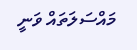މައްސަލަތައް ވަނީ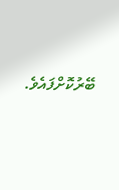ބޭރުކޮށްފައެވެ.